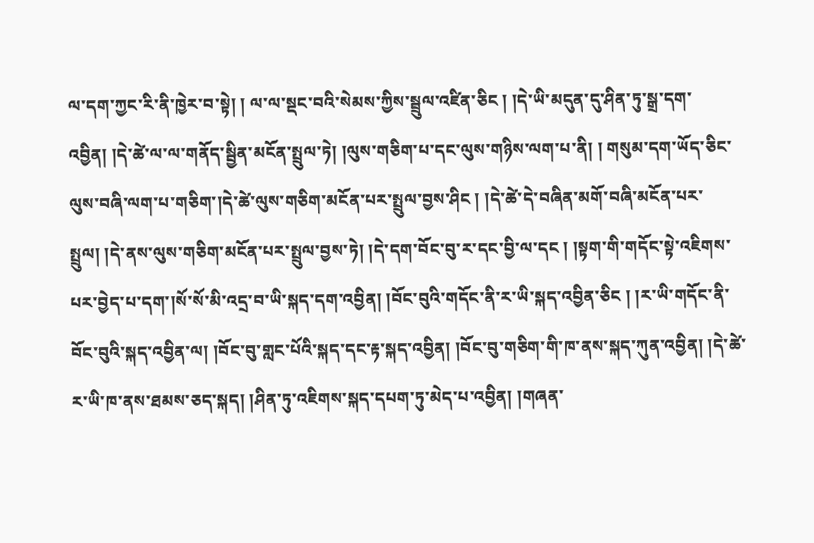ལ་དག་ཀྱང་རི་ནི་ཁྱེར་བ་སྟེ། ། ལ་ལ་སྡང་བའི་སེམས་ཀྱིས་སྦྲུལ་འཛིན་ཅིང ། །དེ་ཡི་མདུན་དུ་ཤིན་ཏུ་སྒྲ་དག་འབྱིན། །དེ་ཚེ་ལ་ལ་གནོད་སྦྱིན་མངོན་སྤྲུལ་ཏེ། །ལུས་གཅིག་པ་དང་ལུས་གཉིས་ལག་པ་ནི། ། གསུམ་དག་ཡོད་ཅིང་ལུས་བཞི་ལག་པ་གཅིག་།དེ་ཚེ་ལུས་གཅིག་མངོན་པར་སྤྲུལ་བྱས་ཤིང ། །དེ་ཚེ་དེ་བཞིན་མགོ་བཞི་མངོན་པར་སྤྲུལ། །དེ་ནས་ལུས་གཅིག་མངོན་པར་སྤྲུལ་བྱས་ཏེ། །དེ་དག་བོང་བུ་ར་དང་བྱི་ལ་དང ། །སྟག་གི་གདོང་སྟེ་འཇིགས་པར་བྱེད་པ་དག་།སོ་སོ་མི་འདྲ་བ་ཡི་སྐད་དག་འབྱིན། །བོང་བུའི་གདོང་ནི་ར་ཡི་སྐད་འབྱིན་ཅིང ། །ར་ཡི་གདོང་ནི་བོང་བུའི་སྐད་འབྱིན་ལ། །བོང་བུ་གླང་པོའི་སྐད་དང་རྟ་སྐད་འབྱིན། །བོང་བུ་གཅིག་གི་ཁ་ནས་སྐད་ཀུན་འབྱིན། །དེ་ཚེ་ར་ཡི་ཁ་ནས་ཐམས་ཅད་སྐད། །ཤིན་ཏུ་འཇིགས་སྐད་དཔག་ཏུ་མེད་པ་འབྱིན། །གཞན་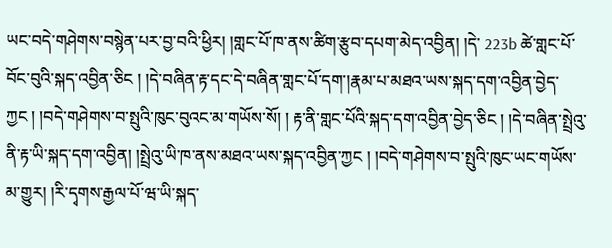ཡང་བདེ་གཤེགས་བསྙེན་པར་བྱ་བའི་ཕྱིར། །གླང་པོ་ཁ་ནས་ཚིག་རྩུབ་དཔག་མེད་འབྱིན། །དེ་ 223b ཚེ་གླང་པོ་བོང་བུའི་སྐད་འབྱིན་ཅིང ། །དེ་བཞིན་རྟ་དང་དེ་བཞིན་གླང་པོ་དག་།རྣམ་པ་མཐའ་ཡས་སྐད་དག་འབྱིན་བྱེད་ཀྱང ། །བདེ་གཤེགས་བ་སྤུའི་ཁུང་བུའང་མ་གཡོས་སོ། ། རྟ་ནི་གླང་པོའི་སྐད་དག་འབྱིན་བྱེད་ཅིང ། །དེ་བཞིན་སྤྲེའུ་ནི་རྟ་ཡི་སྐད་དག་འབྱིན། །སྤྲེའུ་ཡི་ཁ་ནས་མཐའ་ཡས་སྐད་འབྱིན་ཀྱང ། །བདེ་གཤེགས་བ་སྤུའི་ཁུང་ཡང་གཡོས་མ་གྱུར། །རི་དྭགས་རྒྱལ་པོ་ཝ་ཡི་སྐད་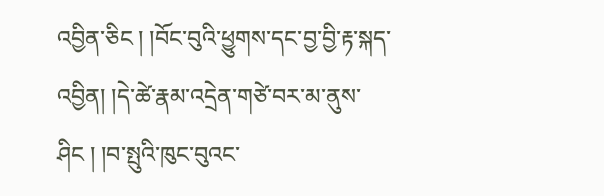འབྱིན་ཅིང ། །བོང་བུའི་ཕྱུགས་དང་བྱ་བྱི་རྟ་སྐད་འབྱིན། །དེ་ཚེ་རྣམ་འདྲེན་གཙེ་བར་མ་ནུས་ཤིང ། །བ་སྤུའི་ཁུང་བུའང་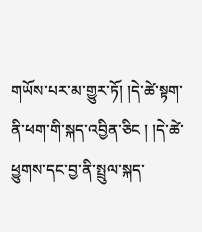གཡོས་པར་མ་གྱུར་ཏོ། །དེ་ཚེ་སྟག་ནི་ཕག་གི་སྐད་འབྱིན་ཅིང ། །དེ་ཚེ་ཕྱུགས་དང་བྱ་ནི་སྤྲུལ་སྐད་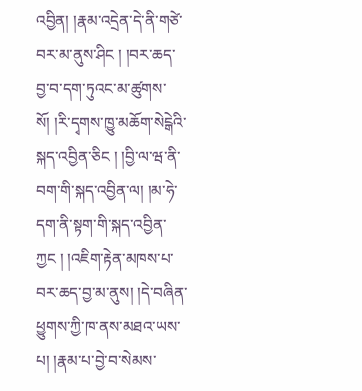འབྱིན། །རྣམ་འདྲེན་དེ་ནི་གཙེ་བར་མ་ནུས་ཤིང ། །བར་ཆད་བྱ་བ་དག་ཏུའང་མ་ཚུགས་སོ། །རི་དྭགས་ཁྱུ་མཆོག་སེངྒེའི་སྐད་འབྱིན་ཅིང ། །བྱི་ལ་ཝ་ནི་བག་གི་སྐད་འབྱིན་ལ། །མ་ཧེ་དག་ནི་སྟག་གི་སྐད་འབྱིན་ཀྱང ། །འཇིག་རྟེན་མཁས་པ་བར་ཆད་བྱ་མ་ནུས། །དེ་བཞིན་ཕྱུགས་ཀྱི་ཁ་ནས་མཐའ་ཡས་པ། །རྣམ་པ་བྱེ་བ་སེམས་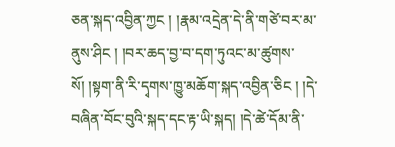ཅན་སྐད་འབྱིན་ཀྱང ། །རྣམ་འདྲེན་དེ་ནི་གཙེ་བར་མ་ནུས་ཤིང ། །བར་ཆད་བྱ་བ་དག་ཏུའང་མ་ཚུགས་སོ། །སྟག་ནི་རི་དྭགས་ཁྱུ་མཆོག་སྐད་འབྱིན་ཅིང ། །དེ་བཞིན་བོང་བུའི་སྐད་དང་རྟ་ཡི་སྐད། །དེ་ཚེ་དོམ་ནི་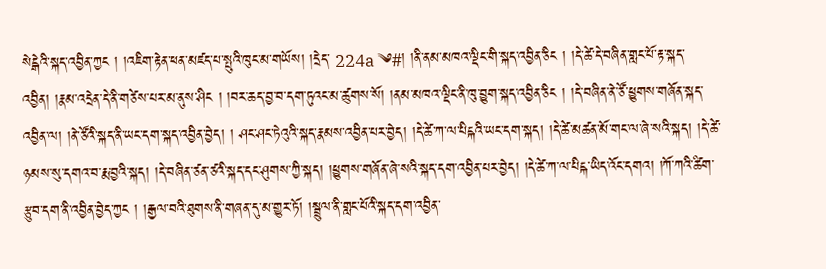སེངྒེའི་སྐད་འབྱིན་ཀྱང ། །འཇིག་རྟེན་ཕན་མཛད་པ་སྤུའི་ཁུང་མ་གཡོས། །དྲེད་ 224a ༄#། །ནི་ནམ་མཁའ་ལྡིང་གི་སྐད་འབྱིན་ཅིང ། །དེ་ཚེ་དེ་བཞིན་གླང་པོ་རྟ་སྐད་འབྱིན། །རྣམ་འདྲེན་དེ་ནི་གཙེས་པར་མ་ནུས་ཤིང ། །བར་ཆད་བྱ་བ་དག་ཏུའང་མ་ཚུགས་སོ། །ནམ་མཁའ་ལྡིང་ནི་ཁུ་བྱུག་སྐད་འབྱིན་ཅིང ། །དེ་བཞིན་ནེ་ཙོ་ཕྱུགས་གཞོན་སྐད་འབྱིན་ལ། །ནེ་ཙོའི་སྐད་ནི་ཡང་དག་སྐད་འབྱིན་བྱེད། ། ཤང་ཤང་ཏེའུའི་སྐད་རྣམས་འབྱིན་པར་བྱེད། །དེ་ཚེ་ཀ་ལ་པིངྐའི་ཡང་དག་སྐད། །དེ་ཚེ་མཚན་མོ་གང་ལ་ཞེ་སའི་སྐད། །དེ་ཚེ་ཉམས་སུ་དགའ་བ་རྨ་བྱའི་སྐད། །དེ་བཞིན་ཙན་ཙའི་སྐད་དང་ཤུགས་ཀྱི་སྐད། །ཕྱུགས་གཞོན་ཞེ་སའི་སྐད་དག་འབྱིན་པར་བྱེད། །དེ་ཚེ་ཀ་ལ་པིངྐ་ཡིད་འོང་དགའ། །ཀོ་ཀའི་ཚིག་རྩུབ་དག་ནི་འབྱིན་བྱེད་ཀྱང ། །རྒྱལ་བའི་ཐུགས་ནི་གཞན་དུ་མ་གྱུར་ཏོ། །སྦྲུལ་ནི་གླང་པོའི་སྐད་དག་འབྱིན་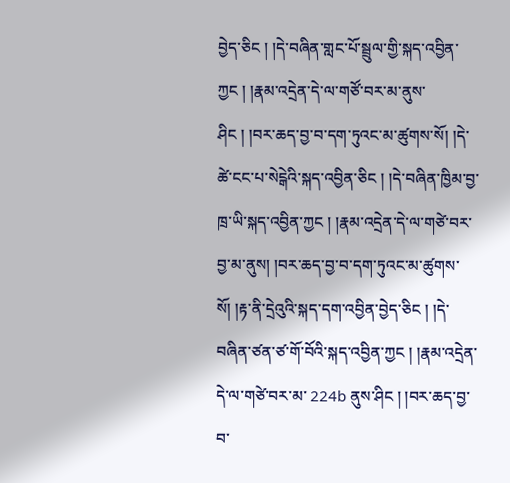བྱེད་ཅིང ། །དེ་བཞིན་གླང་པོ་སྦྲུལ་གྱི་སྐད་འབྱིན་ཀྱང ། །རྣམ་འདྲེན་དེ་ལ་གཙོ་བར་མ་ནུས་ཤིང ། །བར་ཆད་བྱ་བ་དག་ཏུའང་མ་ཚུགས་སོ། །དེ་ཚེ་ངང་པ་སེངྒེའི་སྐད་འབྱིན་ཅིང ། །དེ་བཞིན་ཁྱིམ་བྱ་ཁྲ་ཡི་སྐད་འབྱིན་ཀྱང ། །རྣམ་འདྲེན་དེ་ལ་གཙེ་བར་བྱ་མ་ནུས། །བར་ཆད་བྱ་བ་དག་ཏུའང་མ་ཚུགས་སོ། །རྟ་ནི་དྲེའུའི་སྐད་དག་འབྱིན་བྱེད་ཅིང ། །དེ་བཞིན་ཙན་ཙ་གོ་བོའི་སྐད་འབྱིན་ཀྱང ། །རྣམ་འདྲེན་དེ་ལ་གཙེ་བར་མ་ 224b ནུས་ཤིང ། །བར་ཆད་བྱ་བ་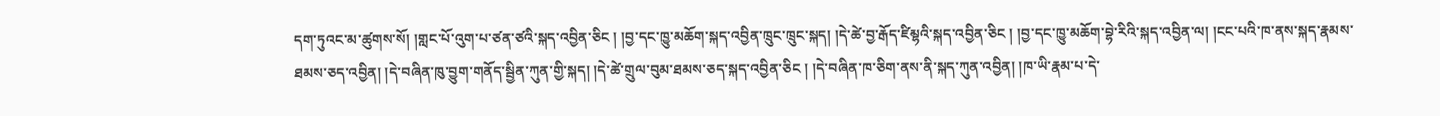དག་ཏུའང་མ་ཚུགས་སོ། །གླང་པོ་འུག་པ་ཙན་ཙའི་སྐད་འབྱིན་ཅིང ། །བྱ་དང་ཁྱུ་མཆོག་སྐད་འབྱིན་ཁྲུང་ཁྲུང་སྐད། །དེ་ཚེ་བྱ་རྒོད་ཛིམྷའི་སྐད་འབྱིན་ཅིང ། །བྱ་དང་ཁྱུ་མཆོག་བྷེ་རིའི་སྐད་འབྱིན་ལ། །ངང་པའི་ཁ་ནས་སྐད་རྣམས་ཐམས་ཅད་འབྱིན། །དེ་བཞིན་ཁུ་བྱུག་གནོད་སྦྱིན་ཀུན་གྱི་སྐད། །དེ་ཚེ་གྲུལ་བུམ་ཐམས་ཅད་སྐད་འབྱིན་ཅིང ། །དེ་བཞིན་ཁ་ཅིག་ནས་ནི་སྐད་ཀུན་འབྱིན། །ཁ་ཡི་རྣམ་པ་དེ་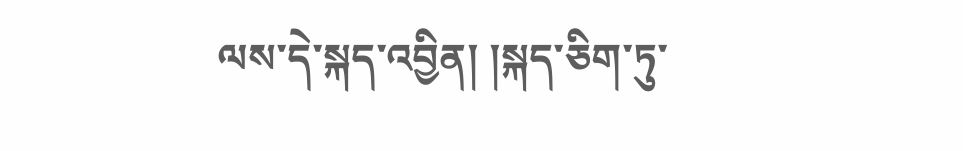ལས་དེ་སྐད་འབྱིན། །སྐད་ཅིག་ཏུ་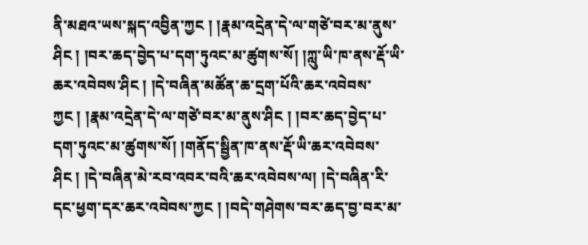ནི་མཐའ་ཡས་སྐད་འབྱིན་ཀྱང ། །རྣམ་འདྲེན་དེ་ལ་གཙེ་བར་མ་ནུས་ཤིང ། །བར་ཆད་བྱེད་པ་དག་ཏུའང་མ་ཚུགས་སོ། །ཀླུ་ཡི་ཁ་ནས་རྡོ་ཡི་ཆར་འབེབས་ཤིང ། །དེ་བཞིན་མཚོན་ཆ་དྲག་པོའི་ཆར་འབེབས་ཀྱང ། །རྣམ་འདྲེན་དེ་ལ་གཙེ་བར་མ་ནུས་ཤིང ། །བར་ཆད་བྱེད་པ་དག་ཏུའང་མ་ཚུགས་སོ། །གནོད་སྦྱིན་ཁ་ནས་རྡོ་ཡི་ཆར་འབེབས་ཤིང ། །དེ་བཞིན་མེ་རབ་འབར་བའི་ཆར་འབེབས་ལ། །དེ་བཞིན་རི་དང་ཕྱག་དར་ཆར་འབེབས་ཀྱང ། །བདེ་གཤེགས་བར་ཆད་བྱ་བར་མ་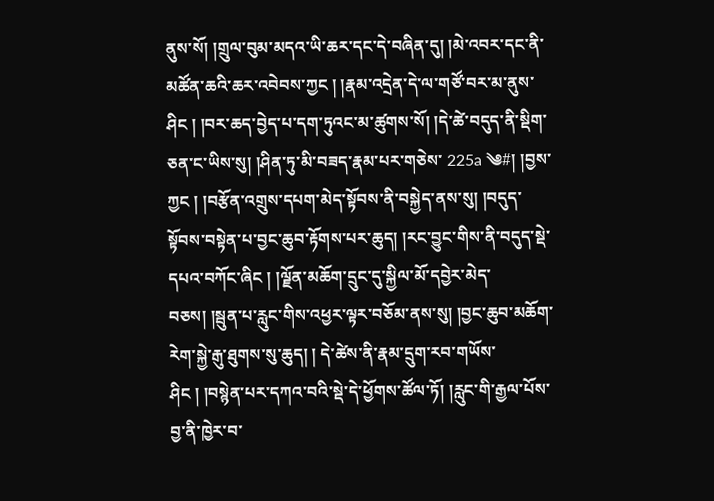ནུས་སོ། །གྲུལ་བུམ་མདའ་ཡི་ཆར་དང་དེ་བཞིན་དུ། །མེ་འབར་དང་ནི་མཚོན་ཆའི་ཆར་འབེབས་ཀྱང ། །རྣམ་འདྲེན་དེ་ལ་གཙོ་བར་མ་ནུས་ཤིང ། །བར་ཆད་བྱེད་པ་དག་ཏུའང་མ་ཚུགས་སོ། །དེ་ཚེ་བདུད་ནི་སྡིག་ཅན་ང་ཡིས་སུ། །ཤིན་ཏུ་མི་བཟད་རྣམ་པར་གཅེས་ 225a ༄#། །བྱས་ཀྱང ། །བརྩོན་འགྲུས་དཔག་མེད་སྟོབས་ནི་བསྐྱེད་ནས་སུ། །བདུད་སྟོབས་བསྟེན་པ་བྱང་ཆུབ་རྟོགས་པར་ཆུད། །རང་བྱུང་གིས་ནི་བདུད་སྡེ་དཔའ་བཀོང་ཞིང ། །ལྗོན་མཆོག་དྲུང་དུ་སྐྱིལ་མོ་དབྱེར་མེད་བཅས། །སྦུན་པ་རླུང་གིས་འཕྱར་ལྟར་བཅོམ་ནས་སུ། །བྱང་ཆུབ་མཆོག་རེག་སྐྱེ་རྒུ་ཐུགས་སུ་ཆུད། ། དེ་ཚེས་ནི་རྣམ་དྲུག་རབ་གཡོས་ཤིང ། །བསྙེན་པར་དཀའ་བའི་སྡེ་དེ་ཕྱོགས་ཚོལ་ཏོ། །རླུང་གི་རྒྱལ་པོས་བྱ་ནི་ཁྱེར་བ་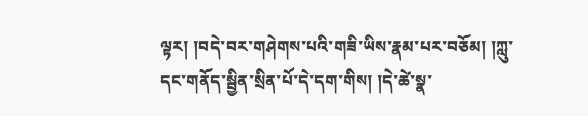ལྟར། །བདེ་བར་གཤེགས་པའི་གཟི་ཡིས་རྣམ་པར་བཅོམ། །ཀླུ་དང་གནོད་སྦྱིན་སྲིན་པོ་དེ་དག་གིས། །དེ་ཚེ་སྣ་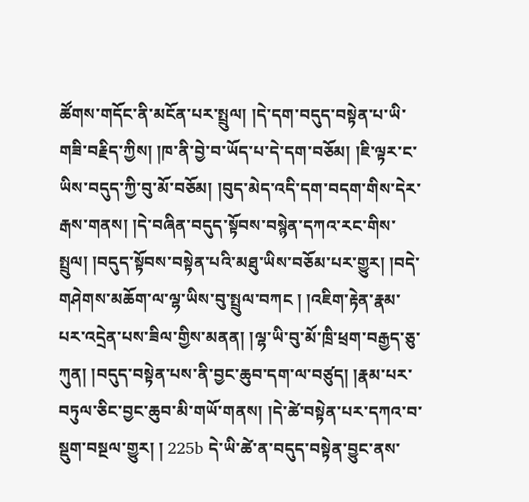ཚོགས་གདོང་ནི་མངོན་པར་སྤྲུལ། །དེ་དག་བདུད་བསྟེན་པ་ཡི་གཟི་བརྗིད་ཀྱིས། །ཁ་ནི་བྱེ་བ་ཡོད་པ་དེ་དག་བཅོམ། །ཇི་ལྟར་ང་ཡིས་བདུད་ཀྱི་བུ་མོ་བཅོམ། །བུད་མེད་འདི་དག་བདག་གིས་དེར་རྒས་གནས། །དེ་བཞིན་བདུད་སྟོབས་བསྙེན་དཀའ་རང་གིས་སྤྲུལ། །བདུད་སྟོབས་བསྟེན་པའི་མཐུ་ཡིས་བཅོམ་པར་གྱུར། །བདེ་གཤེགས་མཆོག་ལ་ལྷ་ཡིས་བུ་སྤྲུལ་བཀང ། །འཇིག་རྟེན་རྣམ་པར་འདྲེན་པས་ཟིལ་གྱིས་མནན། །ལྷ་ཡི་བུ་མོ་ཁྲི་ཕྲག་བརྒྱད་ཅུ་ཀུན། །བདུད་བསྟེན་པས་ནི་བྱང་ཆུབ་དག་ལ་བཙུད། །རྣམ་པར་བཏུལ་ཅིང་བྱང་ཆུབ་མི་གཡོ་གནས། །དེ་ཚེ་བསྟེན་པར་དཀའ་བ་སྡུག་བསྔལ་གྱུར། ། 225b དེ་ཡི་ཚེ་ན་བདུད་བསྟེན་བྱུང་ནས་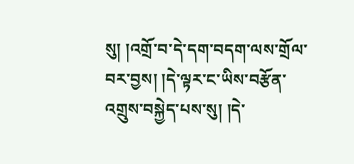སུ། །འགྲོ་བ་དེ་དག་བདག་ལས་གྲོལ་བར་བྱས། །དེ་ལྟར་ང་ཡིས་བརྩོན་འགྲུས་བསྐྱེད་པས་སུ། །དེ་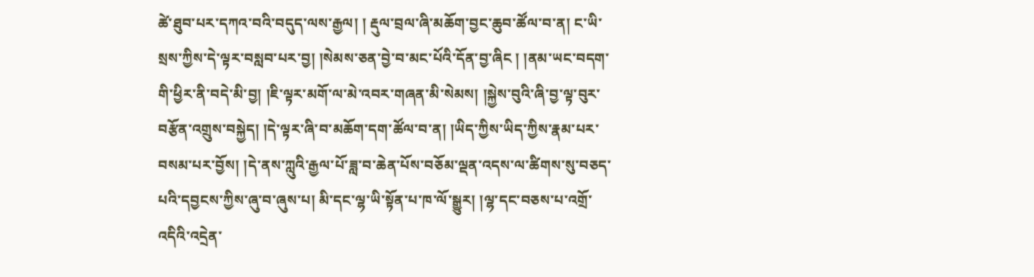ཚེ་ཐུབ་པར་དཀའ་བའི་བདུད་ལས་རྒྱལ། ། རྡུལ་བྲལ་ཞི་མཆོག་བྱང་ཆུབ་ཚོལ་བ་ན། ང་ཡི་སྲས་ཀྱིས་དེ་ལྟར་བསླབ་པར་བྱ། །སེམས་ཅན་བྱེ་བ་མང་པོའི་དོན་བྱ་ཞིང ། །ནམ་ཡང་བདག་གི་ཕྱིར་ནི་བདེ་མི་བྱ། །ཇི་ལྟར་མགོ་ལ་མེ་འབར་གཞན་མི་སེམས། །སྐྱེས་བུའི་ཞི་བྱ་ལྟ་བུར་བརྩོན་འགྲུས་བསྐྱེད། །དེ་ལྟར་ཞི་བ་མཆོག་དག་ཚོལ་བ་ན། །ཡིད་ཀྱིས་ཡིད་ཀྱིས་རྣམ་པར་བསམ་པར་བྱོས། །དེ་ནས་ཀླུའི་རྒྱལ་པོ་ཟླ་བ་ཆེན་པོས་བཅོམ་ལྡན་འདས་ལ་ཚིགས་སུ་བཅད་པའི་དབྱངས་ཀྱིས་ཞུ་བ་ཞུས་པ། མི་དང་ལྷ་ཡི་སྟོན་པ་ཁ་ལོ་སྒྱུར། །ལྷ་དང་བཅས་པ་འགྲོ་འདིའི་འདྲེན་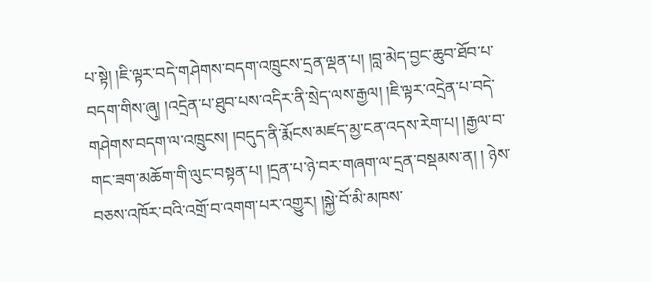པ་སྟེ། །ཇི་ལྟར་བདེ་གཤེགས་བདག་འཁྲུངས་དྲན་ལྡན་པ། །བླ་མེད་བྱང་ཆུབ་ཐོབ་པ་བདག་གིས་ཞུ། །འདྲེན་པ་ཐུབ་པས་འདིར་ནི་སྲེད་ལས་རྒྱལ། །ཇི་ལྟར་འདྲེན་པ་བདེ་གཤེགས་བདག་ལ་འཁྲུངས། །བདུད་ནི་རྨོངས་མཛད་མྱ་ངན་འདས་རེག་པ། །རྒྱལ་བ་གང་ཟག་མཆོག་གི་ལུང་བསྟན་པ། །དྲན་པ་ཉེ་བར་གཞག་ལ་དྲན་བསྡམས་ན། ། ཉེས་བཅས་འཁོར་བའི་འགྲོ་བ་འགག་པར་འགྱུར། །སྐྱེ་བོ་མི་མཁས་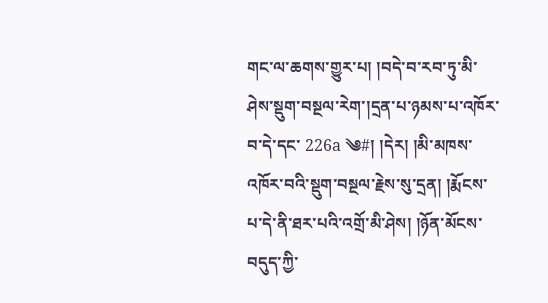གང་ལ་ཆགས་གྱུར་པ། །བདེ་བ་རབ་ཏུ་མི་ཤེས་སྡུག་བསྔལ་རེག་།དྲན་པ་ཉམས་པ་འཁོར་བ་དེ་དང་ 226a ༄#། །དེར། །མི་མཁས་འཁོར་བའི་སྡུག་བསྔལ་རྗེས་སུ་དྲན། །རྨོངས་པ་དེ་ནི་ཐར་པའི་འགྲོ་མི་ཤེས། །ཉོན་མོངས་བདུད་ཀྱི་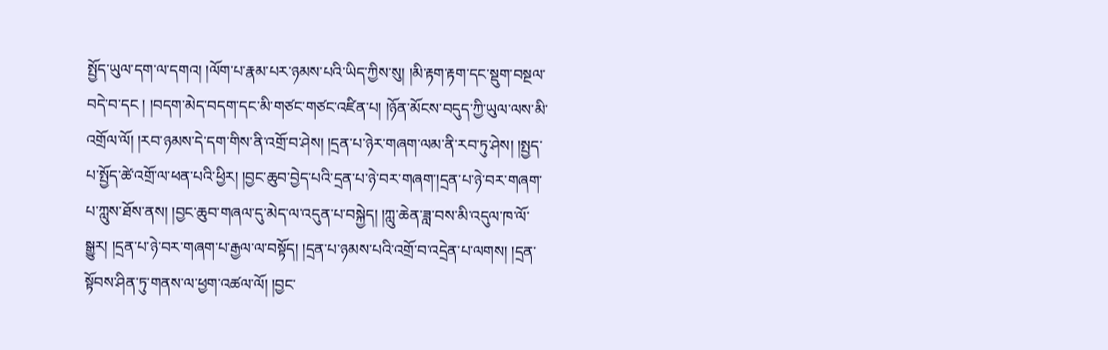སྤྱོད་ཡུལ་དག་ལ་དགའ། །ལོག་པ་རྣམ་པར་ཉམས་པའི་ཡིད་ཀྱིས་སུ། །མི་རྟག་རྟག་དང་སྡུག་བསྔལ་བདེ་བ་དང ། །བདག་མེད་བདག་དང་མི་གཙང་གཙང་འཛིན་པ། །ཉོན་མོངས་བདུད་ཀྱི་ཡུལ་ལས་མི་འགྲོལ་ལོ། །རབ་ཉམས་དེ་དག་གིས་ནི་འགྲོ་བ་ཤེས། །དྲན་པ་ཉེར་གཞག་ལམ་ནི་རབ་ཏུ་ཤེས། །སྤྱད་པ་སྤྱོད་ཚེ་འགྲོ་ལ་ཕན་པའི་ཕྱིར། །བྱང་ཆུབ་བྱེད་པའི་དྲན་པ་ཉེ་བར་གཞག་།དྲན་པ་ཉེ་བར་གཞག་པ་ཀླུས་ཐོས་ནས། །བྱང་ཆུབ་གཞལ་དུ་མེད་ལ་འདུན་པ་བསྐྱེད། །ཀླུ་ཆེན་ཟླ་བས་མི་འདུལ་ཁ་ལོ་སྒྱུར། །དྲན་པ་ཉེ་བར་གཞག་པ་རྒྱལ་ལ་བསྟོད། །དྲན་པ་ཉམས་པའི་འགྲོ་བ་འདྲེན་པ་ལགས། །དྲན་སྟོབས་ཤིན་ཏུ་གནས་ལ་ཕྱག་འཚལ་ལོ། །བྱང་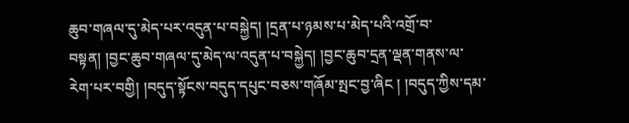ཆུབ་གཞལ་དུ་མེད་པར་འདུན་པ་བསྐྱེད། །དྲན་པ་ཉམས་པ་མེད་པའི་འགྲོ་བ་བསྟན། །བྱང་ཆུབ་གཞལ་དུ་མེད་ལ་འདུན་པ་བསྐྱེད། །བྱང་ཆུབ་དྲན་ལྡན་གནས་ལ་རེག་པར་བགྱི། །བདུད་སྟོངས་བདུད་དཔུང་བཅས་གཞོམ་སྤང་བྱ་ཞིང ། །བདུད་ཀྱིས་དམ་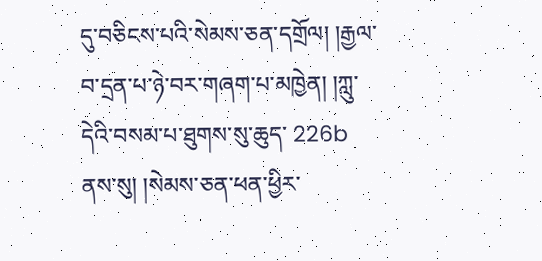དུ་བཅིངས་པའི་སེམས་ཅན་དགྲོལ། །རྒྱལ་བ་དྲན་པ་ཉེ་བར་གཞག་པ་མཁྱེན། །ཀླུ་དེའི་བསམ་པ་ཐུགས་སུ་ཆུད་ 226b ནས་སུ། །སེམས་ཅན་ཕན་ཕྱིར་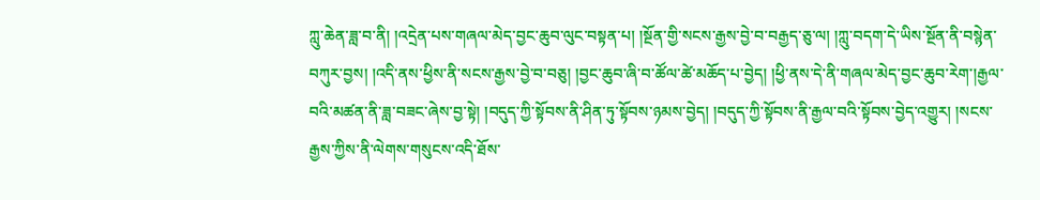ཀླུ་ཆེན་ཟླ་བ་ནི། །འདྲེན་པས་གཞལ་མེད་བྱང་ཆུབ་ལུང་བསྟན་པ། །སྔོན་གྱི་སངས་རྒྱས་བྱེ་བ་བརྒྱད་ཅུ་ལ། །ཀླུ་བདག་དེ་ཡིས་སྔོན་ནི་བསྙེན་བཀུར་བྱས། །འདི་ནས་ཕྱིས་ནི་སངས་རྒྱས་བྱེ་བ་བཅུ། །བྱང་ཆུབ་ཞི་བ་ཚོལ་ཚེ་མཆོད་པ་བྱེད། །ཕྱི་ནས་དེ་ནི་གཞལ་མེད་བྱང་ཆུབ་རེག་།རྒྱལ་བའི་མཚན་ནི་ཟླ་བཟང་ཞེས་བྱ་སྟེ། །བདུད་ཀྱི་སྟོབས་ནི་ཤིན་ཏུ་སྟོབས་ཉམས་བྱེད། །བདུད་ཀྱི་སྟོབས་ནི་རྒྱལ་བའི་སྟོབས་བྱེད་འགྱུར། །སངས་རྒྱས་ཀྱིས་ནི་ལེགས་གསུངས་འདི་ཐོས་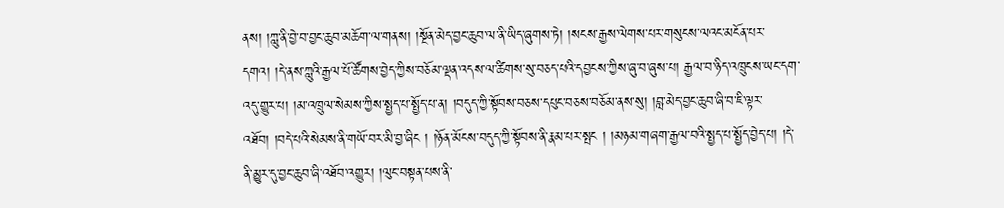ནས། །ཀླུ་ནི་བྱེ་བ་བྱང་ཆུབ་མཆོག་ལ་གནས། །སྔོན་མེད་བྱང་ཆུབ་ལ་ནི་ཡིད་ཞུགས་ཏེ། །སངས་རྒྱས་ལེགས་པར་གསུངས་ལའང་མངོན་པར་དགའ། །དེ་ནས་ཀླུའི་རྒྱལ་པོ་ཚོགས་བྱེད་ཀྱིས་བཅོམ་ལྡན་འདས་ལ་ཚིགས་སུ་བཅད་པའི་དབྱངས་ཀྱིས་ཞུ་བ་ཞུས་པ། རྒྱལ་བ་ཉིད་འཁྲུངས་ཡང་དག་འདུ་གྱུར་པ། །མ་འཁྲུལ་སེམས་ཀྱིས་སྤྱད་པ་སྤྱོད་པ་ན། །བདུད་ཀྱི་སྟོབས་བཅས་དཔུང་བཅས་བཅོམ་ནས་སུ། །བླ་མེད་བྱང་ཆུབ་ཞི་བ་ཇི་ལྟར་འཐོབ། །བདེ་པའི་སེམས་ནི་གཡོ་བར་མི་བྱ་ཞིང ། །ཉོན་མོངས་བདུད་ཀྱི་སྟོབས་ནི་རྣམ་པར་སྤང ། །མཉམ་གཞག་རྒྱལ་བའི་སྤྱད་པ་སྤྱོད་བྱེད་པ། །དེ་ནི་མྱུར་དུ་བྱང་ཆུབ་ཞི་འཐོབ་འགྱུར། །ལུང་བསྟན་པས་ནི་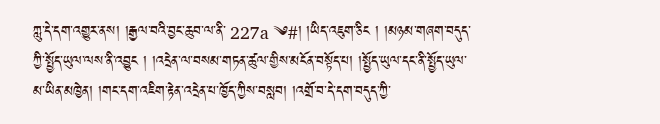ཀླུ་དེ་དག་འགྱུར་ནས། །རྒྱལ་བའི་བྱང་ཆུབ་ལ་ནི་ 227a ༄#། །ཡིད་འཇུག་ཅིང ། །མཉམ་གཞག་བདུད་ཀྱི་སྤྱོད་ཡུལ་ལས་ནི་འབྱུང ། །འདྲེན་ལ་བསམ་གཏན་ཚུལ་གྱིས་མངོན་བསྟོད་པ། །སྤྱོད་ཡུལ་དང་ནི་སྤྱོད་ཡུལ་མ་ཡིན་མཁྱེན། །གང་དག་འཇིག་རྟེན་འདྲེན་པ་ཁྱོད་ཀྱིས་བསླབ། །འགྲོ་བ་དེ་དག་བདུད་ཀྱི་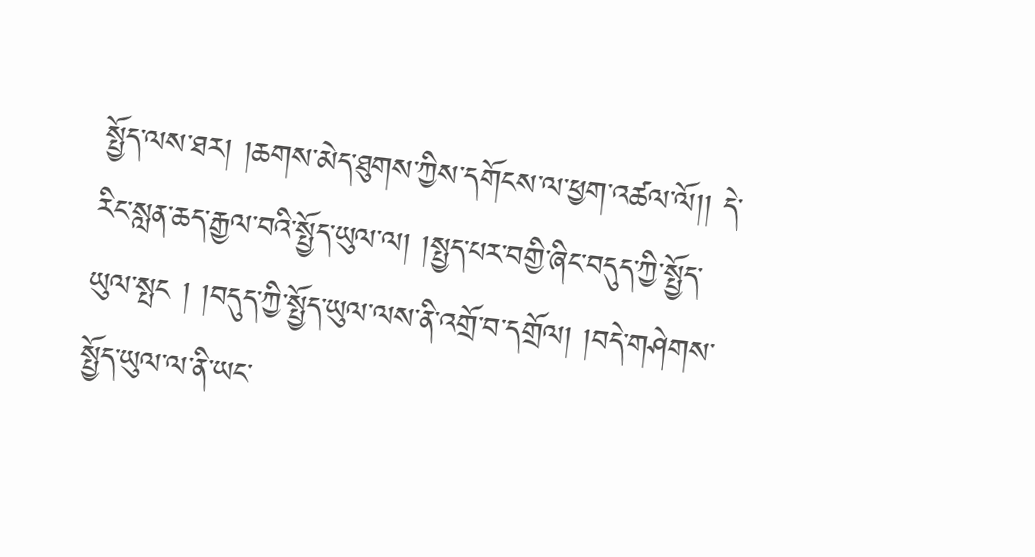སྤྱོད་ལས་ཐར། །ཆགས་མེད་ཐུགས་ཀྱིས་དགོངས་ལ་ཕྱག་འཚལ་ལོ།། དེ་རིང་སླན་ཆད་རྒྱལ་བའི་སྤྱོད་ཡུལ་ལ། །སྤྱད་པར་བགྱི་ཞིང་བདུད་ཀྱི་སྤྱོད་ཡུལ་སྤང ། །བདུད་ཀྱི་སྤྱོད་ཡུལ་ལས་ནི་འགྲོ་བ་དགྲོལ། །བདེ་གཤེགས་སྤྱོད་ཡུལ་ལ་ནི་ཡང་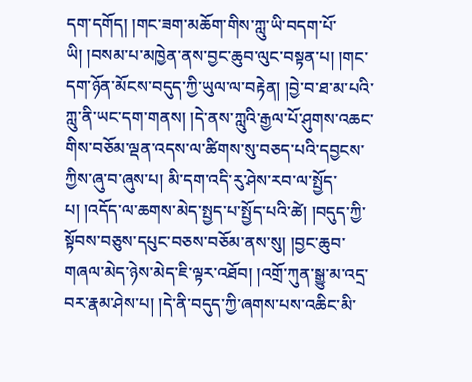དག་དགོད། །གང་ཟག་མཆོག་གིས་ཀླུ་ཡི་བདག་པོ་ཡི། །བསམ་པ་མཁྱེན་ནས་བྱང་ཆུབ་ལུང་བསྟན་པ། །གང་དག་ཉོན་མོངས་བདུད་ཀྱི་ཡུལ་ལ་བརྟེན། །བྱེ་བ་ཐ་མ་པའི་ཀླུ་ནི་ཡང་དག་གནས། །དེ་ནས་ཀླུའི་རྒྱལ་པོ་ཤུགས་འཆང་གིས་བཅོམ་ལྡན་འདས་ལ་ཚིགས་སུ་བཅད་པའི་དབྱངས་ཀྱིས་ཞུ་བ་ཞུས་པ། མི་དག་འདི་རུ་ཤེས་རབ་ལ་སྤྱོད་པ། །འདོད་ལ་ཆགས་མེད་སྤྱད་པ་སྤྱོད་པའི་ཚེ། །བདུད་ཀྱི་སྟོབས་བཅུས་དཔུང་བཅས་བཅོམ་ནས་སུ། །བྱང་ཆུབ་གཞལ་མེད་ཉེས་མེད་ཇི་ལྟར་འཐོབ། །འགྲོ་ཀུན་སྒྱུ་མ་འདྲ་བར་རྣམ་ཤེས་པ། །དེ་ནི་བདུད་ཀྱི་ཞགས་པས་འཆིང་མི་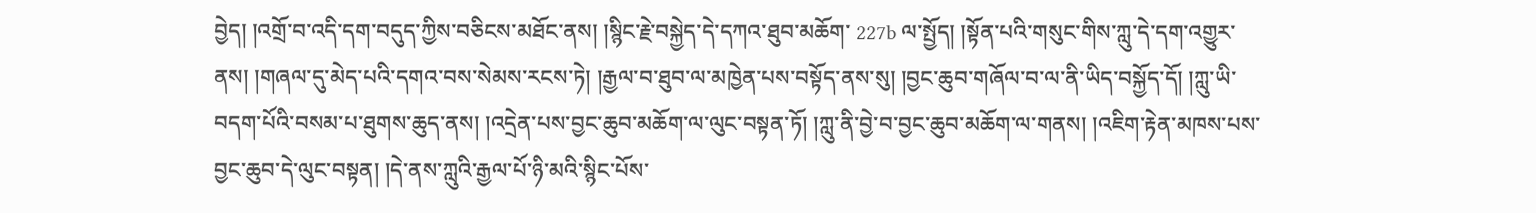བྱེད། །འགྲོ་བ་འདི་དག་བདུད་ཀྱིས་བཅིངས་མཐོང་ནས། །སྙིང་རྗེ་བསྐྱེད་དེ་དཀའ་ཐུབ་མཆོག་ 227b ལ་སྤྱོད། །སྟོན་པའི་གསུང་གིས་ཀླུ་དེ་དག་འགྱུར་ནས། །གཞལ་དུ་མེད་པའི་དགའ་བས་སེམས་རངས་ཏེ། །རྒྱལ་བ་ཐུབ་ལ་མཁྱེན་པས་བསྟོད་ནས་སུ། །བྱང་ཆུབ་གཞོལ་བ་ལ་ནི་ཡིད་བསྐྱོད་དོ། །ཀླུ་ཡི་བདག་པོའི་བསམ་པ་ཐུགས་ཆུད་ནས། །འདྲེན་པས་བྱང་ཆུབ་མཆོག་ལ་ལུང་བསྟན་ཏོ། །ཀླུ་ནི་བྱེ་བ་བྱང་ཆུབ་མཆོག་ལ་གནས། །འཇིག་རྟེན་མཁས་པས་བྱང་ཆུབ་དེ་ལུང་བསྟན། །དེ་ནས་ཀླུའི་རྒྱལ་པོ་ཉི་མའི་སྙིང་པོས་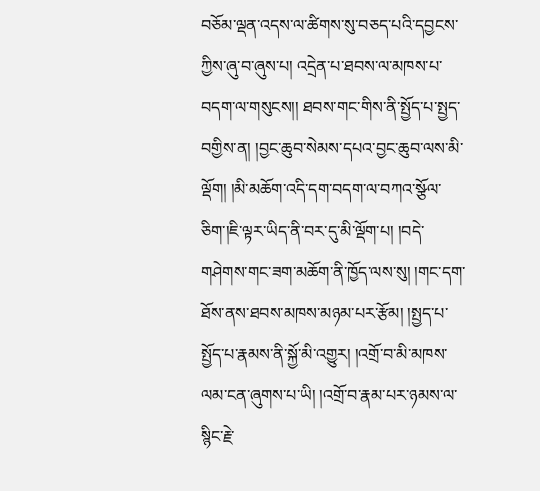བཅོམ་ལྡན་འདས་ལ་ཚིགས་སུ་བཅད་པའི་དབྱངས་ཀྱིས་ཞུ་བ་ཞུས་པ། འདྲེན་པ་ཐབས་ལ་མཁས་པ་བདག་ལ་གསུངས།། ཐབས་གང་གིས་ནི་སྤྱོད་པ་སྤྱད་བགྱིས་ན། །བྱང་ཆུབ་སེམས་དཔའ་བྱང་ཆུབ་ལས་མི་ལྡོག། །མི་མཆོག་འདི་དག་བདག་ལ་བཀའ་སྩོལ་ཅིག་།ཇི་ལྟར་ཡིད་ནི་བར་དུ་མི་ལྡོག་པ། །བདེ་གཤེགས་གང་ཟག་མཆོག་ནི་ཁྱོད་ལས་སུ། །གང་དག་ཐོས་ནས་ཐབས་མཁས་མཉམ་པར་རྩོམ། །སྤྱད་པ་སྤྱོད་པ་རྣམས་ནི་སྐྱོ་མི་འགྱུར། །འགྲོ་བ་མི་མཁས་ལམ་ངན་ཞུགས་པ་ཡི། །འགྲོ་བ་རྣམ་པར་ཉམས་ལ་སྙིང་རྗེ་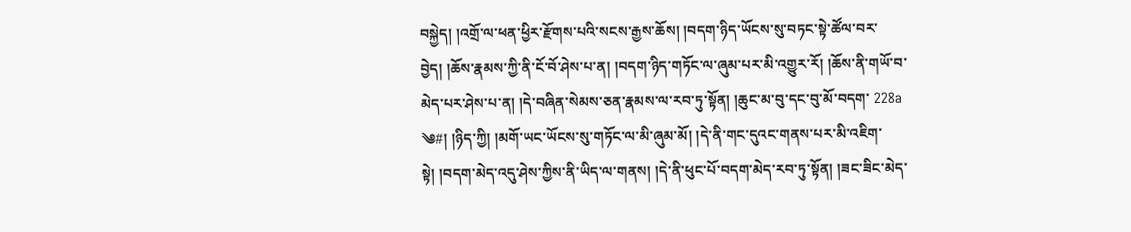བསྐྱེད། །འགྲོ་ལ་ཕན་ཕྱིར་རྫོགས་པའི་སངས་རྒྱས་ཆོས། །བདག་ཉིད་ཡོངས་སུ་བཏང་སྟེ་ཚོལ་བར་བྱེད། །ཆོས་རྣམས་ཀྱི་ནི་ངོ་བོ་ཤེས་པ་ན། །བདག་ཉིད་གཏོང་ལ་ཞུམ་པར་མི་འགྱུར་རོ། །ཆོས་ནི་གཡོ་བ་མེད་པར་ཤེས་པ་ན། །དེ་བཞིན་སེམས་ཅན་རྣམས་ལ་རབ་ཏུ་སྟོན། །ཆུང་མ་བུ་དང་བུ་མོ་བདག་ 228a ༄#། །ཉིད་ཀྱི། །མགོ་ཡང་ཡོངས་སུ་གཏོང་ལ་མི་ཞུམ་མོ། །དེ་ནི་གང་དུའང་གནས་པར་མི་འཇིག་སྟེ། །བདག་མེད་འདུ་ཤེས་ཀྱིས་ནི་ཡིད་ལ་གནས། །དེ་ནི་ཕུང་པོ་བདག་མེད་རབ་ཏུ་སྟོན། །ཟང་ཟིང་མེད་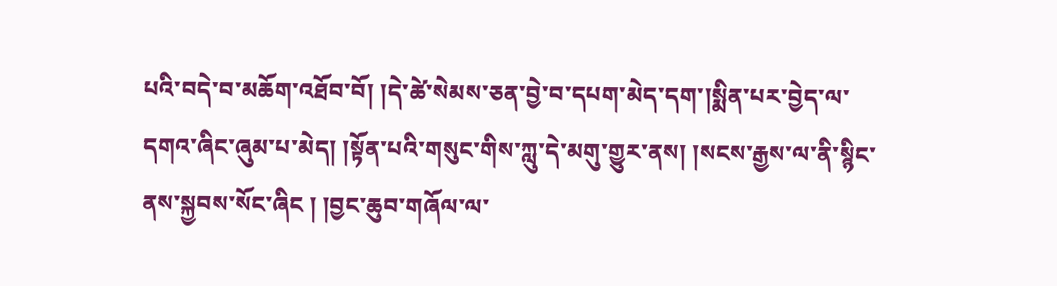པའི་བདེ་བ་མཆོག་འཐོབ་བོ། །དེ་ཚེ་སེམས་ཅན་བྱེ་བ་དཔག་མེད་དག་།སྨིན་པར་བྱེད་ལ་དགའ་ཞིང་ཞུམ་པ་མེད། །སྟོན་པའི་གསུང་གིས་ཀླུ་དེ་མགུ་གྱུར་ནས། །སངས་རྒྱས་ལ་ནི་སྙིང་ནས་སྐྱབས་སོང་ཞིང ། །བྱང་ཆུབ་གཞོལ་ལ་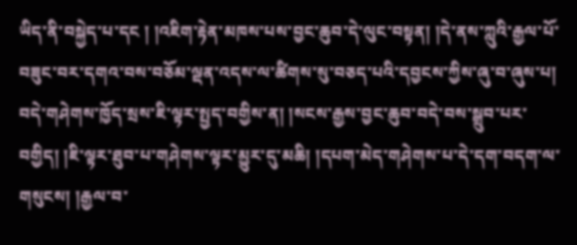ཡིད་ནི་བསྐྱེད་པ་དང ། །འཇིག་རྟེན་མཁས་པས་བྱང་ཆུབ་དེ་ལུང་བསྟན། །དེ་ནས་ཀླུའི་རྒྱལ་པོ་བཟུང་བར་དགའ་བས་བཅོམ་ལྡན་འདས་ལ་ཚིགས་སུ་བཅད་པའི་དབྱངས་ཀྱིས་ཞུ་བ་ཞུས་པ། བདེ་གཤེགས་ཁྱོད་སྲས་ཇི་ལྟར་སྤྱད་བགྱིས་ན། །སངས་རྒྱས་བྱང་ཆུབ་བདེ་བས་སྒྲུབ་པར་བགྱིད། །ཇི་ལྟར་ཐུབ་པ་གཤེགས་ལྟར་མྱུར་དུ་མཆི། །དཔག་མེད་གཤེགས་པ་དེ་དག་བདག་ལ་གསུངས། །རྒྱལ་བ་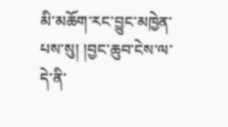མི་མཆོག་རང་བྱུང་མཁྱེན་པས་སུ། །བྱང་ཆུབ་ངེས་ལ་དེ་ནི་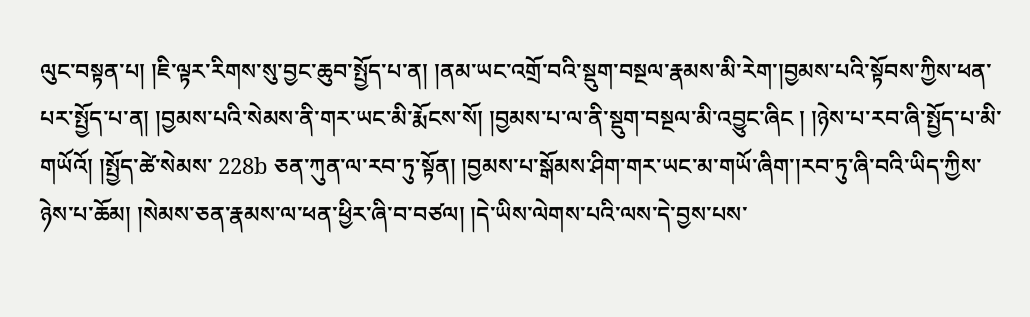ལུང་བསྟན་པ། །ཇི་ལྟར་རིགས་སུ་བྱང་ཆུབ་སྤྱོད་པ་ན། །ནམ་ཡང་འགྲོ་བའི་སྡུག་བསྔལ་རྣམས་མི་རེག་།བྱམས་པའི་སྟོབས་ཀྱིས་ཕན་པར་སྤྱོད་པ་ན། །བྱམས་པའི་སེམས་ནི་གར་ཡང་མི་རྨོངས་སོ། །བྱམས་པ་ལ་ནི་སྡུག་བསྔལ་མི་འབྱུང་ཞིང ། །ཉེས་པ་རབ་ཞི་སྤྱོད་པ་མི་གཡོའོ། །སྤྱོད་ཚེ་སེམས་ 228b ཅན་ཀུན་ལ་རབ་ཏུ་སྟོན། །བྱམས་པ་སྒོམས་ཤིག་གར་ཡང་མ་གཡོ་ཞིག་།རབ་ཏུ་ཞི་བའི་ཡིད་ཀྱིས་ཉེས་པ་ཆོམ། །སེམས་ཅན་རྣམས་ལ་ཕན་ཕྱིར་ཞི་བ་བཙལ། །དེ་ཡིས་ལེགས་པའི་ལས་དེ་བྱས་པས་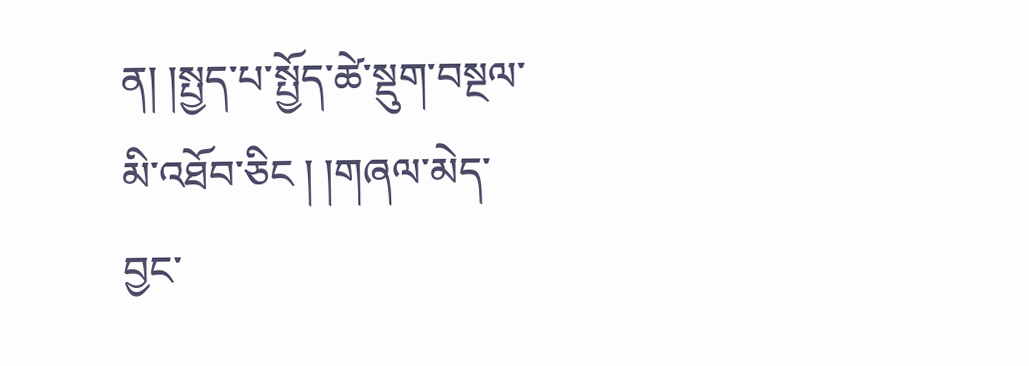ན། །སྤྱད་པ་སྤྱོད་ཚེ་སྡུག་བསྔལ་མི་འཐོབ་ཅིང ། །གཞལ་མེད་བྱང་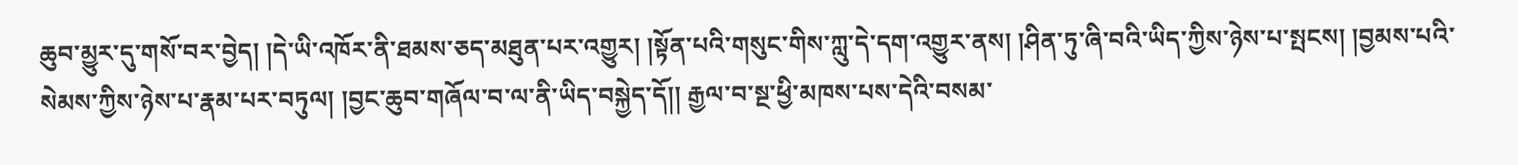ཆུབ་མྱུར་དུ་གསོ་བར་བྱེད། །དེ་ཡི་འཁོར་ནི་ཐམས་ཅད་མཐུན་པར་འགྱུར། །སྟོན་པའི་གསུང་གིས་ཀླུ་དེ་དག་འགྱུར་ནས། །ཤིན་ཏུ་ཞི་བའི་ཡིད་ཀྱིས་ཉེས་པ་སྤངས། །བྱམས་པའི་སེམས་ཀྱིས་ཉེས་པ་རྣམ་པར་བཏུལ། །བྱང་ཆུབ་གཞོལ་བ་ལ་ནི་ཡིད་བསྐྱེད་དོ།། རྒྱལ་བ་སྔ་ཕྱི་མཁས་པས་དེའི་བསམ་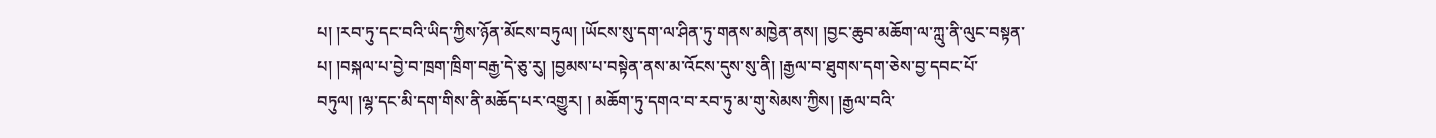པ། །རབ་ཏུ་དང་བའི་ཡིད་ཀྱིས་ཉོན་མོངས་བཏུལ། །ཡོངས་སུ་དག་ལ་ཤིན་ཏུ་གནས་མཁྱེན་ནས། །བྱང་ཆུབ་མཆོག་ལ་ཀླུ་ནི་ལུང་བསྟན་པ། །བསྐལ་པ་བྱེ་བ་ཁྲག་ཁྲིག་བརྒྱ་དེ་ཅུ་རུ། །བྱམས་པ་བསྟེན་ནས་མ་འོངས་དུས་སུ་ནི། །རྒྱལ་བ་ཐུགས་དག་ཅེས་བྱ་དབང་པོ་བཏུལ། །ལྷ་དང་མི་དག་གིས་ནི་མཆོད་པར་འགྱུར། ། མཆོག་ཏུ་དགའ་བ་རབ་ཏུ་མ་གུ་སེམས་ཀྱིས། །རྒྱལ་བའི་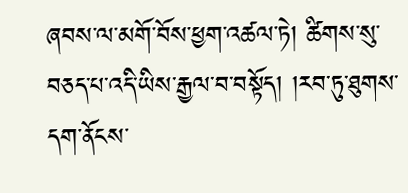ཞབས་ལ་མགོ་བོས་ཕྱག་འཚལ་ཏེ། ཚིགས་སུ་བཅད་པ་འདི་ཡིས་རྒྱལ་བ་བསྟོད། །རབ་ཏུ་ཐུགས་དག་ནོངས་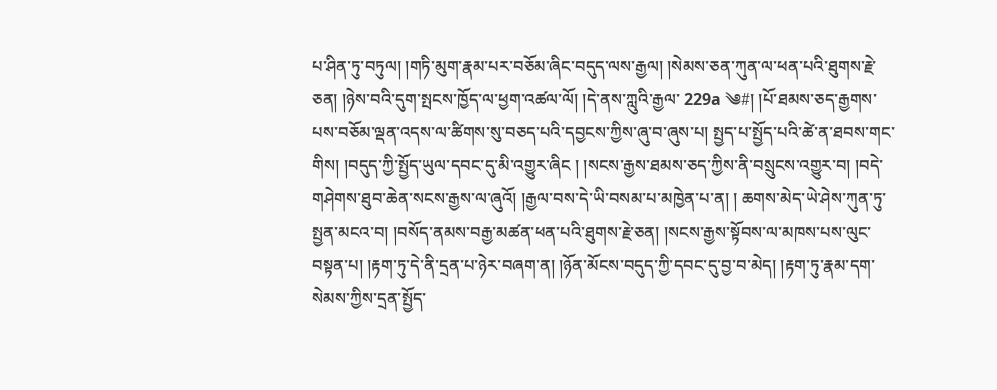པ་ཤིན་ཏུ་བཏུལ། །གཏི་མུག་རྣམ་པར་བཅོམ་ཞིང་བདུད་ལས་རྒྱལ། །སེམས་ཅན་ཀུན་ལ་ཕན་པའི་ཐུགས་རྗེ་ཅན། །ཉེས་བའི་དུག་སྤངས་ཁྱོད་ལ་ཕྱག་འཚལ་ལོ། །དེ་ནས་ཀླུའི་རྒྱལ་ 229a ༄#། །པོ་ཐམས་ཅད་རྒྱགས་པས་བཅོམ་ལྡན་འདས་ལ་ཚིགས་སུ་བཅད་པའི་དབྱངས་ཀྱིས་ཞུ་བ་ཞུས་པ། སྤྱད་པ་སྤྱོད་པའི་ཚེ་ན་ཐབས་གང་གིས། །བདུད་ཀྱི་སྤྱོད་ཡུལ་དབང་དུ་མི་འགྱུར་ཞིང ། །སངས་རྒྱས་ཐམས་ཅད་ཀྱིས་ནི་བསྲུངས་འགྱུར་བ། །བདེ་གཤེགས་ཐུབ་ཆེན་སངས་རྒྱས་ལ་ཞུའོ། །རྒྱལ་བས་དེ་ཡི་བསམ་པ་མཁྱེན་པ་ན། ། ཆགས་མེད་ཡེ་ཤེས་ཀུན་ཏུ་སྤྱན་མངའ་བ། །བསོད་ནམས་བརྒྱ་མཚན་ཕན་པའི་ཐུགས་རྗེ་ཅན། །སངས་རྒྱས་སྟོབས་ལ་མཁས་པས་ལུང་བསྟན་པ། །རྟག་ཏུ་དེ་ནི་དྲན་པ་ཉེར་བཞག་ན། །ཉོན་མོངས་བདུད་ཀྱི་དབང་དུ་བྱ་བ་མེད། །རྟག་ཏུ་རྣམ་དག་སེམས་ཀྱིས་དྲན་སྤྱོད་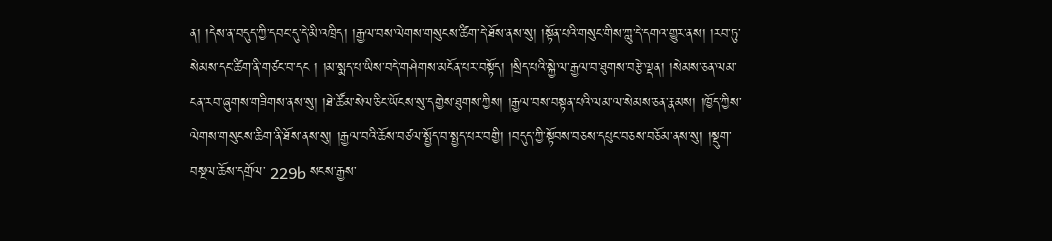ན། །དེས་ན་བདུད་ཀྱི་དབང་དུ་དེ་མི་འཁྲིད། །རྒྱལ་བས་ལེགས་གསུངས་ཚིག་དེ་ཐོས་ནས་སུ། །སྟོན་པའི་གསུང་གིས་ཀླུ་དེ་དགའ་གྱུར་ནས། །རབ་ཏུ་སེམས་དང་ཚིག་ནི་གཙང་བ་དང ། །མ་སྨད་པ་ཡིས་བདེ་གཤེགས་མངོན་པར་བསྟོད། །སྲིད་པའི་སྐྱེ་ལ་རྒྱལ་བ་ཐུགས་བརྩེ་ལྡན། །སེམས་ཅན་ལམ་ངན་རབ་ཞུགས་གཟིགས་ནས་སུ། །ཐེ་ཚོམ་སེལ་ཅིང་ཡོངས་སུ་དགྱེས་ཐུགས་ཀྱིས། །རྒྱལ་བས་བསྟན་པའི་ལམ་ལ་སེམས་ཅན་རྣམས། །ཁྱོད་ཀྱིས་ལེགས་གསུངས་ཆིག་ནི་ཐོས་ནས་སུ། །རྒྱལ་བའི་ཆོས་བཙལ་སྤྱོད་བ་སྤྱད་པར་བགྱི། །བདུད་ཀྱི་སྟོབས་བཅས་དཔུང་བཅས་བཅོམ་ནས་སུ། །སྡུག་བསྔལ་ཆོས་དགྲོལ་ 229b སངས་རྒྱས་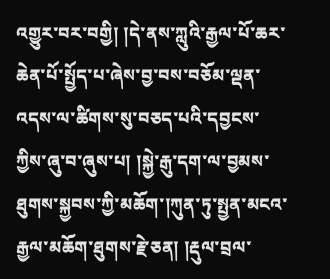འགྱུར་བར་བགྱི། །དེ་ནས་ཀླུའི་རྒྱལ་པོ་ཆར་ཆེན་པོ་སྤྱོད་པ་ཞེས་བྱ་བས་བཅོམ་ལྡན་འདས་ལ་ཚིགས་སུ་བཅད་པའི་དབྱངས་ཀྱིས་ཞུ་བ་ཞུས་པ། །སྐྱེ་རྒུ་དག་ལ་བྱམས་ཐུགས་སྐྱབས་ཀྱི་མཆོག་།ཀུན་ཏུ་སྤྱན་མངའ་རྒྱལ་མཆོག་ཐུགས་རྗེ་ཅན། །རྡུལ་བྲལ་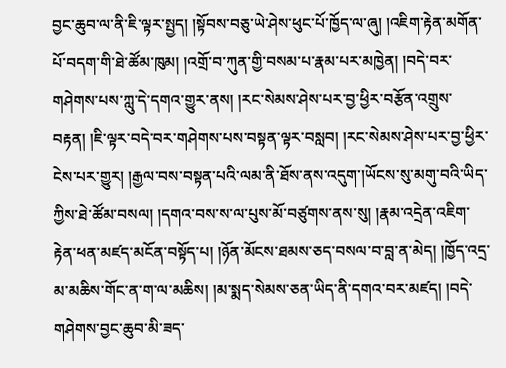བྱང་ཆུབ་ལ་ནི་ཇི་ལྟར་སྤྱད། །སྟོབས་བཅུ་ཡེ་ཤེས་ཕུང་པོ་ཁྱོད་ལ་ཞུ། །འཇིག་རྟེན་མགོན་པོ་བདག་གི་ཐེ་ཚོམ་ཁུམ། །འགྲོ་བ་ཀུན་གྱི་བསམ་པ་རྣམ་པར་མཁྱེན། །བདེ་བར་གཤེགས་པས་ཀླུ་དེ་དགའ་གྱུར་ནས། །རང་སེམས་ཤེས་པར་བྱ་ཕྱིར་བརྩོན་འགྲུས་བརྟན། །ཇི་ལྟར་བདེ་བར་གཤེགས་པས་བསྟན་ལྟར་བསླབ། །རང་སེམས་ཤེས་པར་བྱ་ཕྱིར་ངེས་པར་གྱུར། །རྒྱལ་བས་བསྟན་པའི་ལམ་ནི་ཐོས་ནས་འདུག་།ཡོངས་སུ་མགུ་བའི་ཡིད་ཀྱིས་ཐེ་ཚོམ་བསལ། །དགའ་བས་ས་ལ་པུས་མོ་བཙུགས་ནས་སུ། །རྣམ་འདྲེན་འཇིག་རྟེན་ཕན་མཛད་མངོན་བསྟོད་པ། །ཉོན་མོངས་ཐམས་ཅད་བསལ་བ་བླ་ན་མེད། །ཁྱོད་འདྲ་མ་མཆིས་གོང་ན་ག་ལ་མཆིས། །མ་སྨད་སེམས་ཅན་ཡིད་ནི་དགའ་བར་མཛད། །བདེ་གཤེགས་བྱང་ཆུབ་མི་ཟད་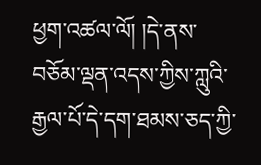ཕྱག་འཚལ་ལོ། །དེ་ནས་བཅོམ་ལྡན་འདས་ཀྱིས་ཀླུའི་རྒྱལ་པོ་དེ་དག་ཐམས་ཅད་ཀྱི་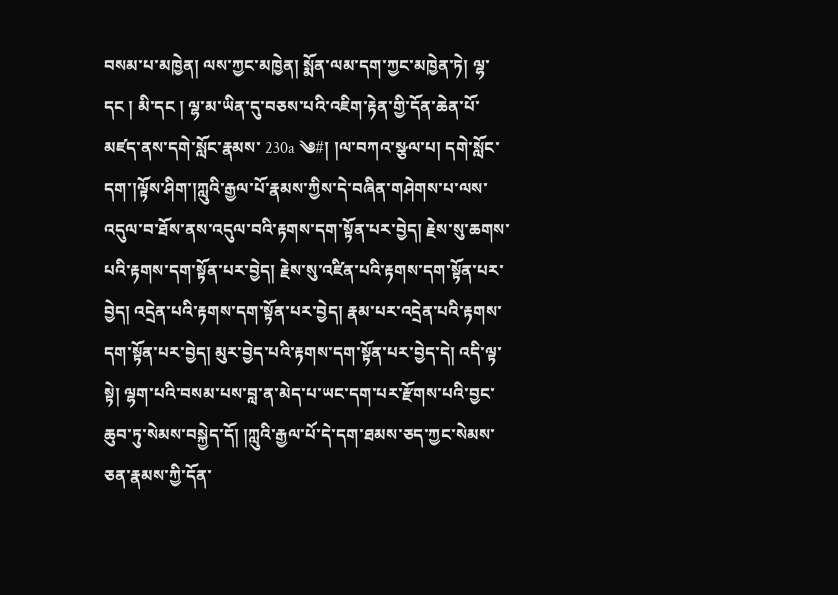བསམ་པ་མཁྱེན། ལས་ཀྱང་མཁྱེན། སྨོན་ལམ་དག་ཀྱང་མཁྱེན་ཏེ། ལྷ་དང ། མི་དང ། ལྷ་མ་ཡིན་དུ་བཅས་པའི་འཇིག་རྟེན་གྱི་དོན་ཆེན་པོ་མཛད་ནས་དགེ་སློང་རྣམས་ 230a ༄#། །ལ་བཀའ་སྩལ་པ། དགེ་སློང་དག་།ལྟོས་ཤིག་།ཀླུའི་རྒྱལ་པོ་རྣམས་ཀྱིས་དེ་བཞིན་གཤེགས་པ་ལས་འདུལ་བ་ཐོས་ནས་འདུལ་བའི་རྟགས་དག་སྟོན་པར་བྱེད། རྗེས་སུ་ཆགས་པའི་རྟགས་དག་སྟོན་པར་བྱེད། རྗེས་སུ་འཛིན་པའི་རྟགས་དག་སྟོན་པར་བྱེད། འདྲེན་པའི་རྟགས་དག་སྟོན་པར་བྱེད། རྣམ་པར་འདྲེན་པའི་རྟགས་དག་སྟོན་པར་བྱེད། མུར་བྱེད་པའི་རྟགས་དག་སྟོན་པར་བྱེད་དེ། འདི་ལྟ་སྟེ། ལྷག་པའི་བསམ་པས་བླ་ན་མེད་པ་ཡང་དག་པར་རྫོགས་པའི་བྱང་ཆུབ་ཏུ་སེམས་བསྐྱེད་དོ། །ཀླུའི་རྒྱལ་པོ་དེ་དག་ཐམས་ཅད་ཀྱང་སེམས་ཅན་རྣམས་ཀྱི་དོན་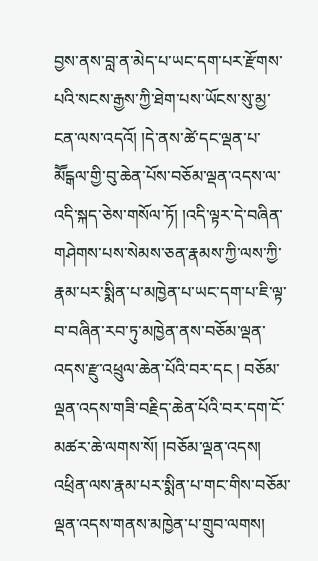བྱས་ནས་བླ་ན་མེད་པ་ཡང་དག་པར་རྫོགས་པའི་སངས་རྒྱས་ཀྱི་ཐེག་པས་ཡོངས་སུ་མྱ་ངན་ལས་འདའོ། །དེ་ནས་ཚེ་དང་ལྡན་པ་མཽངྒལ་གྱི་བུ་ཆེན་པོས་བཅོམ་ལྡན་འདས་ལ་འདི་སྐད་ཅེས་གསོལ་ཏོ། །འདི་ལྟར་དེ་བཞིན་གཤེགས་པས་སེམས་ཅན་རྣམས་ཀྱི་ལས་ཀྱི་རྣམ་པར་སྨིན་པ་མཁྱེན་པ་ཡང་དག་པ་ཇི་ལྟ་བ་བཞིན་རབ་ཏུ་མཁྱེན་ནས་བཅོམ་ལྡན་འདས་རྫུ་འཕྲུལ་ཆེན་པོའི་བར་དང ། བཅོམ་ལྡན་འདས་གཟི་བརྗིད་ཆེན་པོའི་བར་དག་ངོ་མཚར་ཆེ་ལགས་སོ། །བཅོམ་ལྡན་འདས། འཕྲིན་ལས་རྣམ་པར་སྨིན་པ་གང་གིས་བཅོམ་ལྡན་འདས་གནས་མཁྱེན་པ་གྲུབ་ལགས།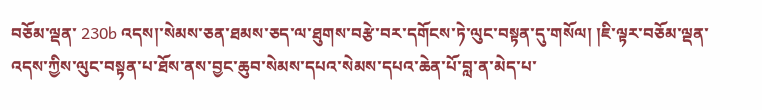བཅོམ་ལྡན་ 230b འདས།་སེམས་ཅན་ཐམས་ཅད་ལ་ཐུགས་བརྩེ་བར་དགོངས་ཏེ་ལུང་བསྟན་དུ་གསོལ། །ཇི་ལྟར་བཅོམ་ལྡན་འདས་ཀྱིས་ལུང་བསྟན་པ་ཐོས་ནས་བྱང་ཆུབ་སེམས་དཔའ་སེམས་དཔའ་ཆེན་པོ་བླ་ན་མེད་པ་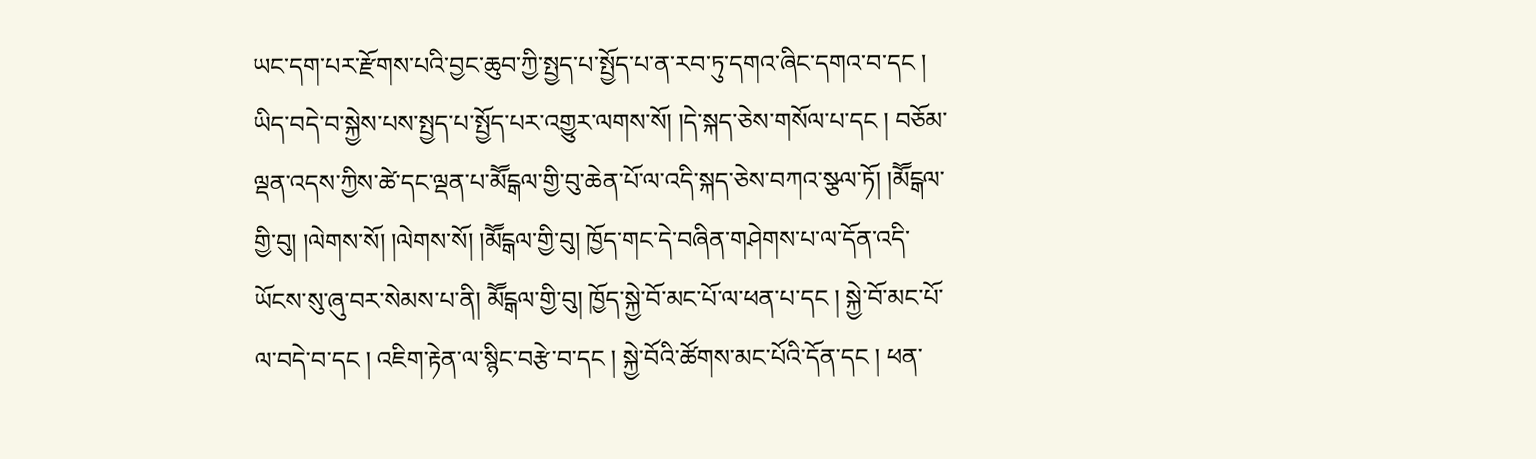ཡང་དག་པར་རྫོགས་པའི་བྱང་ཆུབ་ཀྱི་སྤྱད་པ་སྤྱོད་པ་ན་རབ་ཏུ་དགའ་ཞིང་དགའ་བ་དང ། ཡིད་བདེ་བ་སྐྱེས་པས་སྤྱད་པ་སྤྱོད་པར་འགྱུར་ལགས་སོ། །དེ་སྐད་ཅེས་གསོལ་པ་དང ། བཅོམ་ལྡན་འདས་ཀྱིས་ཚེ་དང་ལྡན་པ་མཽངྒལ་གྱི་བུ་ཆེན་པོ་ལ་འདི་སྐད་ཅེས་བཀའ་སྩལ་ཏོ། །མཽངྒལ་གྱི་བུ། །ལེགས་སོ། །ལེགས་སོ། །མཽངྒལ་གྱི་བུ། ཁྱོད་གང་དེ་བཞིན་གཤེགས་པ་ལ་དོན་འདི་ཡོངས་སུ་ཞུ་བར་སེམས་པ་ནི། མཽངྒལ་གྱི་བུ། ཁྱོད་སྐྱེ་བོ་མང་པོ་ལ་ཕན་པ་དང ། སྐྱེ་བོ་མང་པོ་ལ་བདེ་བ་དང ། འཇིག་རྟེན་ལ་སྙིང་བརྩེ་བ་དང ། སྐྱེ་བོའི་ཚོགས་མང་པོའི་དོན་དང ། ཕན་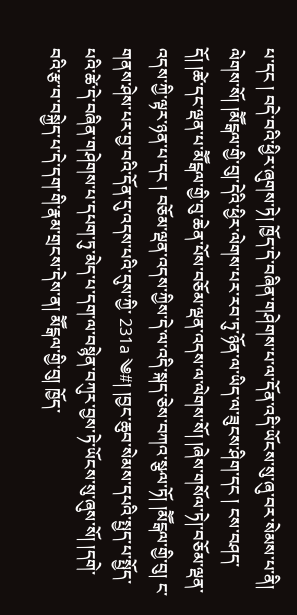པ་དང ། བདེ་བའི་ཕྱིར་ཞུགས་ཏེ། ཁྱོད་དེ་བཞིན་གཤེགས་པ་ལ་དོན་འདི་ཡོངས་སུ་ཞུ་བར་སེམས་པ་ནི། ལེགས་སོ། །མཽངྒལ་གྱི་བུ།་དེའི་ཕྱིར་ལེགས་པར་རབ་ཏུ་ཉོན་ལ་ཡིད་ལ་ཟུངས་ཤིག་དང ། ངས་བཤད་དོ། །ཚེ་དང་ལྡན་པ་མཽངྒལ་གྱི་བུ་ཆེན་པོས་བཅོམ་ལྡན་འདས་ལ་ལེགས་སོ། །ཞེས་གསོལ་ཏེ།་བཅོམ་ལྡན་འདས་ཀྱི་ལྟར་ཉན་པ་དང ། བཅོམ་ལྡན་འདས་ཀྱིས་དེ་ལ་འདི་སྐད་ཅེས་བཀའ་སྩལ་ཏོ། །མཽངྒལ་གྱི་བུ། ང་གནས་ཤེས་པར་བྱ་བའི་དོན་དུ་འདས་པའི་དུས་ཀྱི་ 231a ༄#། །བྱང་ཆུབ་སེམས་དཔའི་སྤྱད་པ་སྤྱོད་པའི་ཚེ་དེ་བཞིན་གཤེགས་པ་དཔག་ཏུ་མེད་པ་དག་ལ་བསྙེན་བཀུར་བྱས་ཏེ་ཡོངས་སུ་ཞུས་སོ། །དགེ་བའི་རྩ་བ་བསྐྱེད་པ་དེ་དག་གི་རྣམ་གྲངས་དེས་ན། མཽངྒལ་གྱི་བུ། ཁྱོད་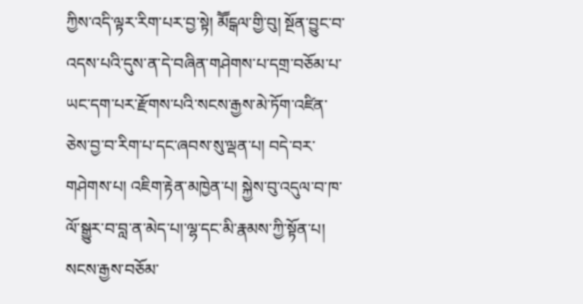ཀྱིས་འདི་ལྟར་རིག་པར་བྱ་སྟེ། མཽངྒལ་གྱི་བུ། སྔོན་བྱུང་བ་འདས་པའི་དུས་ན་དེ་བཞིན་གཤེགས་པ་དགྲ་བཅོམ་པ་ཡང་དག་པར་རྫོགས་པའི་སངས་རྒྱས་མེ་ཏོག་འཛིན་ཅེས་བྱ་བ་རིག་པ་དང་ཞབས་སུ་ལྡན་པ། བདེ་བར་གཤེགས་པ། འཇིག་རྟེན་མཁྱེན་པ། སྐྱེས་བུ་འདུལ་བ་ཁ་ལོ་སྒྱུར་བ་བླ་ན་མེད་པ།་ལྷ་དང་མི་རྣམས་ཀྱི་སྟོན་པ། སངས་རྒྱས་བཅོམ་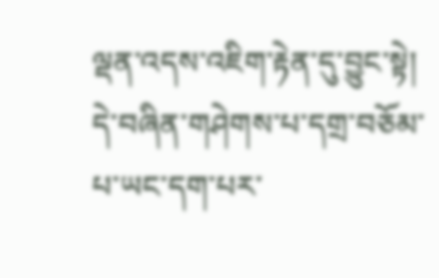ལྡན་འདས་འཇིག་རྟེན་དུ་བྱུང་སྟེ། དེ་བཞིན་གཤེགས་པ་དགྲ་བཅོམ་པ་ཡང་དག་པར་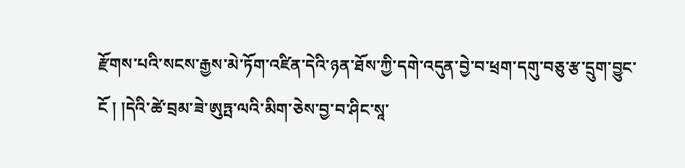རྫོགས་པའི་སངས་རྒྱས་མེ་ཏོག་འཛིན་དེའི་ཉན་ཐོས་ཀྱི་དགེ་འདུན་བྱེ་བ་ཕྲག་དགུ་བཅུ་རྩ་དྲུག་བྱུང་ངོ ། །དེའི་ཚེ་བྲམ་ཟེ་ཨུཏྤ་ལའི་མིག་ཅེས་བྱ་བ་ཤིང་སཱ་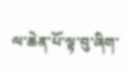ལ་ཆེན་པོ་ལྟ་བུ་ཞིག་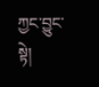ཀྱང་བྱུང་སྟེ།